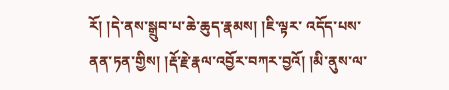རོ། །དེ་ནས་སྒྲུབ་པ་ཆེ་ཆུད་རྣམས། །ཇི་ལྟར་ འདོད་པས་ནན་ཏན་གྱིས། །རྡོ་རྗེ་རྣལ་འབྱོར་བཀར་བྱའོ། །མི་ནུས་ལ་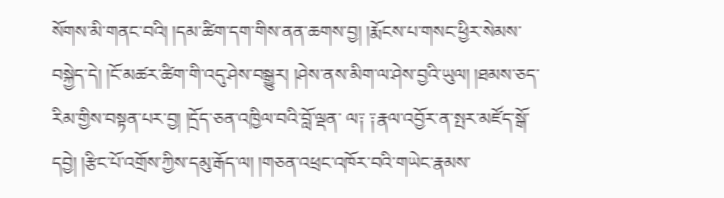སོགས་མི་གནང་བའི། །དམ་ཚིག་དག་གིས་ནན་ཆགས་བྱ། །རྨོངས་པ་གསང་ཕྱིར་སེམས་ བསྐྱེད་དེ། །ངོ་མཚར་ཚིག་གི་འདུ་ཤེས་བསྒྱུར། །ཤེས་ནས་མིག་ལ་ཤེས་བྱའི་ཡུལ། །ཐམས་ཅད་རིམ་གྱིས་བསྟན་པར་བྱ། །དྲོད་ཅན་འཁྱིལ་བའི་བློ་ལྡན་ ལ༑ ༑རྣལ་འབྱོར་ན་སྤར་མཛོད་སྒོ་དབྱེ། །རྩིང་པོ་འགྲོས་ཀྱིས་དམུ་རྒོད་ལ། །གཅན་འཕྲང་འཁོར་བའི་གཡེང་རྣམས་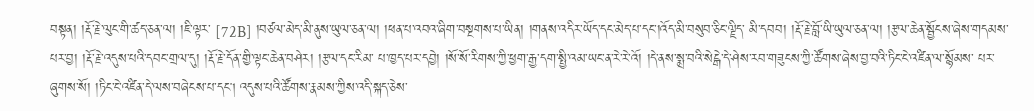བསྟན། །རྡོ་རྗེ་ལུང་གི་ཚད་ཅན་ལ། །ཇི་ལྟར་ [72B] །བཙལ་མེད་མི་ནུས་ཡུལ་ཅན་ལ། །ཕན་པ་འབའ་ཞིག་བསྔགས་པ་ཡིན། །གནས་འདིར་ཡོད་དང་མེད་པ་དང་།འོད་མི་བསུབ་ཅིང་ལྗིད་ མི་དབབ། །རྡོ་རྗེ་བློ་ཡི་ཡུལ་ཅན་ལ། །རྩལ་ཆེན་སྦྱོངས་ཞེས་གདམས་པར་བྱ། །རྡོ་རྗེ་འདུས་པའི་དབང་གྲལ་དུ། །རྡོ་རྗེ་དོན་གྱི་ལྟང་ཆེན་བཤེར། །རྩལ་དང་རིམ་ པ་ཁྱད་པར་དབྱེ། །སོ་སོ་རིགས་ཀྱི་ཕྱག་རྒྱ་དག་སྤྱི་འམ་ཡང་ན་རེ་རེ་འོ། །དེ་ནས་སྨྲ་བའི་སེངྒེ་དེ་ཤེས་རབ་གཟུངས་ཀྱི་ཚོགས་ཞེས་བྱ་བའི་ཏིང་ངེ་འཛིན་ལ་སྙོམས་ པར་ཞུགས་སོ། །ཏིང་ངེ་འཛིན་དེ་ལས་བཞེངས་པ་དང། འདུས་པའི་ཚོགས་རྣམས་ཀྱིས་འདི་སྐད་ཅེས་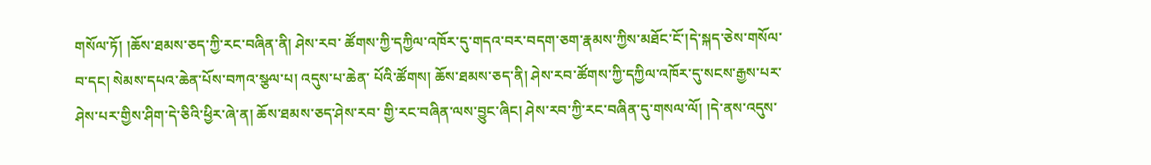གསོལ་ཏོ། །ཆོས་ཐམས་ཅད་ཀྱི་རང་བཞིན་ནི། ཤེས་རབ་ ཚོགས་ཀྱི་དཀྱིལ་འཁོར་དུ་གདའ་བར་བདག་ཅག་རྣམས་ཀྱིས་མཐོང་ངོ་།དེ་སྐད་ཅེས་གསོལ་བ་དང། སེམས་དཔའ་ཆེན་པོས་བཀའ་སྩལ་པ། འདུས་པ་ཆེན་ པོའི་ཚོགས། ཆོས་ཐམས་ཅད་ནི། ཤེས་རབ་ཚོགས་ཀྱི་དཀྱིལ་འཁོར་དུ་སངས་རྒྱས་པར་ཤེས་པར་གྱིས་ཤིག་དེ་ཅིའི་ཕྱིར་ཞེ་ན། ཆོས་ཐམས་ཅད་ཤེས་རབ་ གྱི་རང་བཞིན་ལས་བྱུང་ཞིང། ཤེས་རབ་ཀྱི་རང་བཞིན་དུ་གསལ་ལོ། །དེ་ནས་འདུས་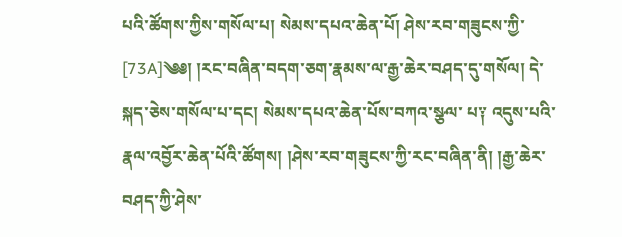པའི་ཚོགས་ཀྱིས་གསོལ་པ། སེམས་དཔའ་ཆེན་པོ། ཤེས་རབ་གཟུངས་ཀྱི་ [73A]༄༅། །རང་བཞིན་བདག་ཅག་རྣམས་ལ་རྒྱ་ཆེར་བཤད་དུ་གསོལ། དེ་སྐད་ཅེས་གསོལ་པ་དང། སེམས་དཔའ་ཆེན་པོས་བཀའ་སྩལ་ པ༑ འདུས་པའི་རྣལ་འབྱོར་ཆེན་པོའི་ཚོགས། །ཤེས་རབ་གཟུངས་ཀྱི་རང་བཞིན་ནི། །རྒྱ་ཆེར་བཤད་ཀྱི་ཤེས་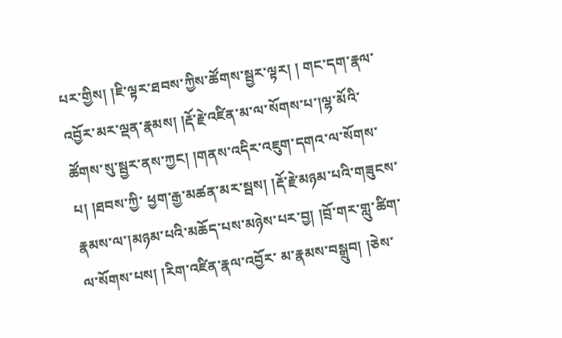པར་གྱིས། །ཇི་ལྟར་ཐབས་ཀྱིས་ཚོགས་སྦྱར་ལྟར། ། གང་དག་རྣལ་འབྱོར་མར་ལྡན་རྣམས། །རྡོ་རྗེ་འཛིན་མ་ལ་སོགས་པ་།ལྷ་མོའི་ཚོགས་སུ་སྦྱར་ནས་ཀྱང། །གནས་འདིར་འཇུག་དགའ་ལ་སོགས་པ། །ཐབས་ཀྱི་ ཕྱག་རྒྱ་མཚན་མར་སྦས། །རྡོ་རྗེ་མཉམ་པའི་གཟུངས་རྣམས་ལ་།མཉམ་པའི་མཆོད་པས་མཉེས་པར་བྱ། །བྲོ་གར་གླུ་ཚིག་ལ་སོགས་པས། །རིག་འཛིན་རྣལ་འབྱོར་ མ་རྣམས་བསྒྲུབ། །ཅེས་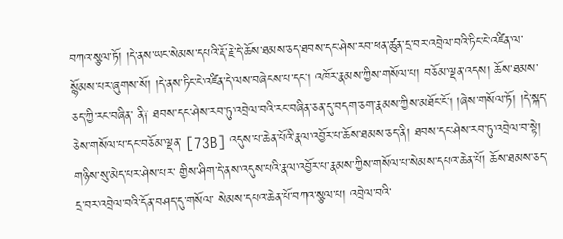བཀའ་སྩལ་ཏོ། །དེ་ནས་ཡང་སེམས་དཔའི་རྡོ་རྗེ་དེ་ཆོས་ཐམས་ཅད་ཐབས་དང་ཤེས་རབ་ཕན་ཚུན་དྲ་བར་འབྲེལ་བའི་ཏིང་ངེ་འཛིན་ལ་ སྙོམས་པར་ཞུགས་སོ། །དེ་ནས་ཏིང་ངེ་འཛིན་དེ་ལས་བཞེངས་པ་དང། འཁོར་རྣམས་ཀྱིས་གསོལ་པ། བཅོམ་ལྡན་འདས། ཆོས་ཐམས་ཅད་ཀྱི་རང་བཞིན་ ནི༑ ཐབས་དང་ཤེས་རབ་ཏུ་འབྲེལ་བའི་རང་བཞིན་ཅན་དུ་བདག་ཅག་རྣམས་ཀྱིས་མཐོང་ངོ། །ཞེས་གསོལ་ཏོ། །དེ་སྐད་ཅེས་གསོལ་པ་དང་བཅོམ་ལྡན་ [73B] འདུས་པ་ཆེན་པོའི་རྣལ་འབྱོར་པ་ཆོས་ཐམས་ཅད་ནི། ཐབས་དང་ཤེས་རབ་ཏུ་འབྲེལ་བ་སྟེ། གཉིས་སུ་མེད་པར་ཤེས་པར་ གྱིས་ཤིག་དེ་ནས་འདུས་པའི་རྣལ་འབྱོར་པ་རྣམས་ཀྱིས་གསོལ་པ་སེམས་དཔའ་ཆེན་པོ། ཆོས་ཐམས་ཅད་དྲ་བར་འབྲེལ་བའི་དོན་བཤད་དུ་གསོལ་ སེམས་དཔའ་ཆེན་པོ་བཀའ་སྩལ་པ། འབྲེལ་བའི་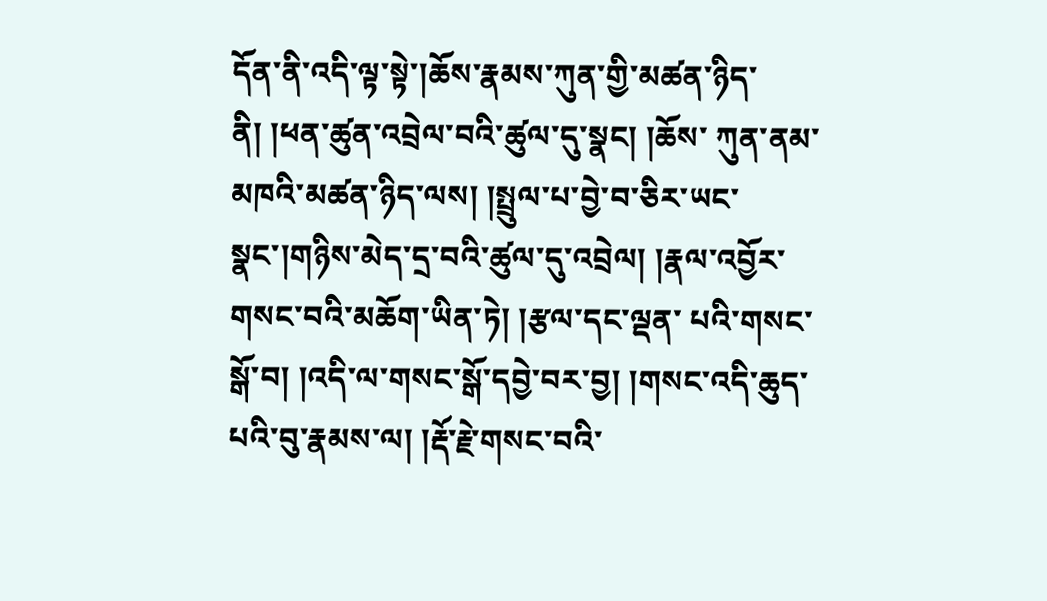དོན་ནི་འདི་ལྟ་སྟེ་།ཆོས་རྣམས་ཀུན་གྱི་མཚན་ཉིད་ནི། །ཕན་ཚུན་འབྲེལ་བའི་ཚུལ་དུ་སྣང། །ཆོས་ ཀུན་ནམ་མཁའི་མཚན་ཉིད་ལས། །སྤྲུལ་པ་བྱེ་བ་ཅིར་ཡང་སྣང་།གཉིས་མེད་དྲ་བའི་ཚུལ་དུ་འབྲེལ། །རྣལ་འབྱོར་གསང་བའི་མཆོག་ཡིན་ཏེ། །རྩལ་དང་ལྡན་ པའི་གསང་སྒོ་བ། །འདི་ལ་གསང་སྒོ་དབྱེ་བར་བྱ། །གསང་འདི་ཆུད་པའི་བུ་རྣམས་ལ། །རྡོ་རྗེ་གསང་བའི་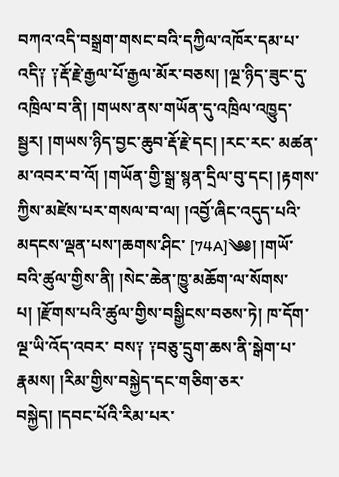བཀའ་འདི་བསྒྲག་གསང་བའི་དཀྱིལ་འཁོར་དམ་པ་ འདི༑ ༑རྡོ་རྗེ་རྒྱལ་པོ་རྒྱལ་མོར་བཅས། །ལྔ་ཉིད་ཟུང་དུ་འཁྲིལ་བ་ནི། །གཡས་ནས་གཡོན་དུ་འཁྲིལ་འཁྱུད་སྦྱར། །གཡས་ཉིད་བྱང་ཆུབ་རྡོ་རྗེ་དང། །རང་རང་ མཚན་མ་འབར་བ་འོ། །གཡོན་གྱི་སྒྲ་སྙན་དྲིལ་བུ་དང། །རྟགས་ཀྱིས་མཛེས་པར་གསལ་བ་ལ། །འབྱོ་ཞིང་འདུད་པའི་མདངས་ལྡན་པས་།ཆགས་ཤིང་ [74A]༄༅། །གཡོ་བའི་ཚུལ་གྱིས་ནི། །སེང་ཆེན་ཁྱུ་མཆོག་ལ་སོགས་པ། །རྫོགས་པའི་ཚུལ་གྱིས་བསྒྱིངས་བཅས་ཏེ། ཁ་དོག་ལྔ་ཡི་འོད་འབར་ བས༑ ༑བཅུ་དྲུག་ཆས་ནི་སྒེག་པ་རྣམས། །རིམ་གྱིས་བསྐྱེད་དང་གཅིག་ཅར་བསྐྱེད། །དབང་པོའི་རིམ་པར་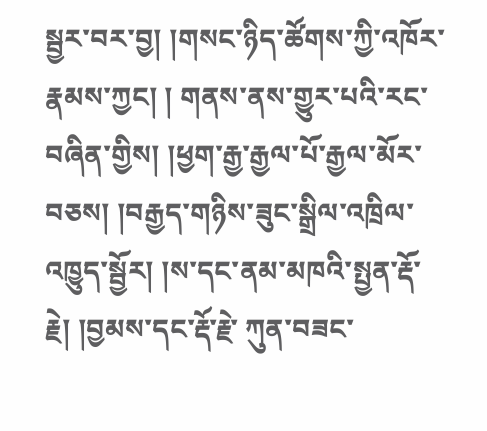སྦྱར་བར་བྱ། །གསང་ཉིད་ཚོགས་ཀྱི་འཁོར་རྣམས་ཀྱང། ། གནས་ནས་གྱུར་པའི་རང་བཞིན་གྱིས། །ཕྱག་རྒྱ་རྒྱལ་པོ་རྒྱལ་མོར་བཅས། །བརྒྱད་གཉིས་ཟུང་སྒྲིལ་འཁྲིལ་འཁྱུད་སྦྱོར། །ས་དང་ནམ་མཁའི་སྤྱན་རྡོ་རྗེ། །བྱམས་དང་རྡོ་རྗེ་ ཀུན་བཟང་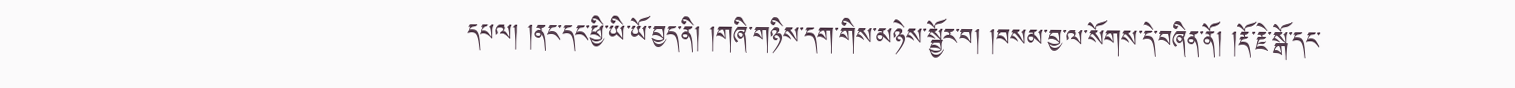དཔལ། །ནང་དང་ཕྱི་ཡི་ཡོ་བྱད་ནི། །གཞི་གཉིས་དག་གིས་མཉེས་སྦྱོར་བ། །བསམ་བྱ་ལ་སོགས་དེ་བཞིན་ནོ། །རྡོ་རྗེ་སྒོ་དང་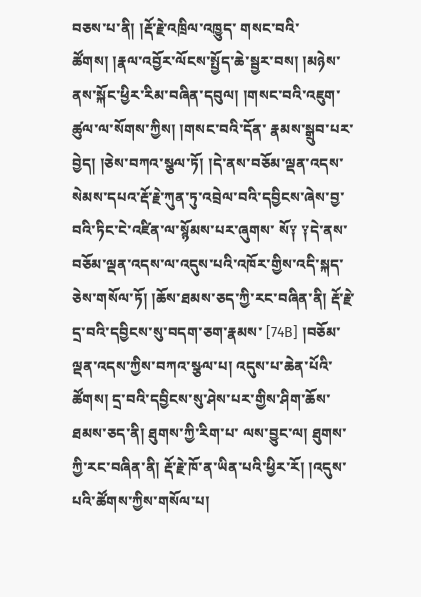བཅས་པ་ནི། །རྡོ་རྗེ་འཁྲིལ་འཁྱུད་ གསང་བའི་ཚོགས། །རྣལ་འབྱོར་ལོངས་སྤྱོད་ཆེ་སྦྱར་བས། །མཉེས་ནས་སྐོང་ཕྱིར་རིམ་བཞིན་དབུལ། །གསང་བའི་འཇུག་ཚུལ་ལ་སོགས་ཀྱིས། །གསང་བའི་དོན་ རྣམས་སྒྲུབ་པར་བྱེད། །ཅེས་བཀའ་སྩལ་ཏོ། །དེ་ནས་བཅོམ་ལྡན་འདས་སེམས་དཔའ་རྡོ་རྗེ་ཀུན་ཏུ་འབྲེལ་བའི་དབྱིངས་ཞེས་བྱ་བའི་ཏིང་ངེ་འཛིན་ལ་སྙོམས་པར་ཞུགས་ སོ༑ ༑དེ་ནས་བཅོམ་ལྡན་འདས་ལ་འདུས་པའི་འཁོར་གྱིས་འདི་སྐད་ཅེས་གསོལ་ཏོ། །ཆོས་ཐམས་ཅད་ཀྱི་རང་བཞིན་ནི། རྡོ་རྗེ་དྲ་བའི་དབྱིངས་སུ་བདག་ཅག་རྣམས་ [74B] །བཅོམ་ལྡན་འདས་ཀྱིས་བཀའ་སྩལ་པ། འདུས་པ་ཆེན་པོའི་ཚོགས། དྲ་བའི་དབྱིངས་སུ་ཤེས་པར་གྱིས་ཤིག་ཆོས་ཐམས་ཅད་ནི། ཐུགས་ཀྱི་རིག་པ་ ལས་བྱུང་ལ། ཐུགས་ཀྱི་རང་བཞིན་ནི། རྡོ་རྗེ་ཁོ་ན་ཡིན་པའི་ཕྱིར་རོ། །འདུས་པའི་ཚོགས་ཀྱིས་གསོལ་པ།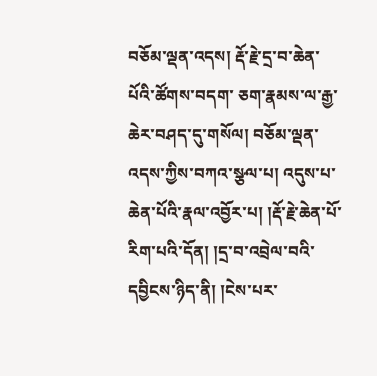བཅོམ་ལྡན་འདས། རྡོ་རྗེ་དྲ་བ་ཆེན་པོའི་ཚོགས་བདག་ ཅག་རྣམས་ལ་རྒྱ་ཆེར་བཤད་དུ་གསོལ། བཅོམ་ལྡན་འདས་ཀྱིས་བཀའ་སྩལ་པ། འདུས་པ་ཆེན་པོའི་རྣལ་འབྱོར་པ། །རྡོ་རྗེ་ཆེན་པོ་རིག་པའི་དོན། །དྲ་བ་འབྲེལ་བའི་ དབྱིངས་ཉིད་ནི། །ངེས་པར་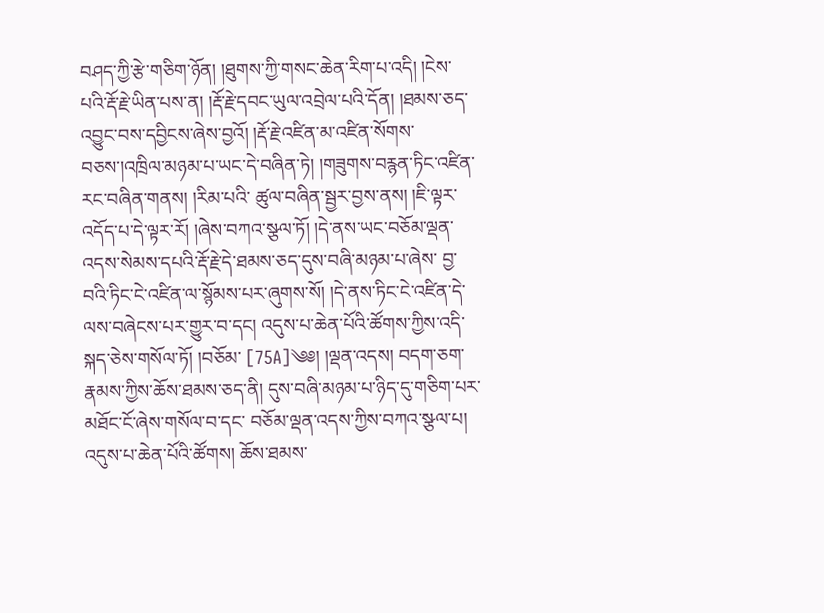བཤད་ཀྱི་རྩེ་གཅིག་ཉོན། །ཐུགས་ཀྱི་གསང་ཆེན་རིག་པ་འདི། །ངེས་པའི་རྡོ་རྗེ་ཡིན་པས་ན། །རྡོ་རྗེ་དབང་ཡུལ་འབྲེལ་པའི་དོན། །ཐམས་ཅད་ འབྱུང་བས་དབྱིངས་ཞེས་བྱའོ། །རྡོ་རྗེ་འཛིན་མ་འཛིན་སོགས་བཅས་།འཁྲིལ་མཉམ་པ་ཡང་དེ་བཞིན་ཏེ། །གཟུགས་བརྙན་ཏིང་འཛིན་རང་བཞིན་གནས། །རིམ་པའི་ ཚུལ་བཞིན་སྦྱར་བྱས་ནས། །ཇི་ལྟར་འདོད་པ་དེ་ལྟར་རོ། །ཞེས་བཀའ་སྩལ་ཏོ། །དེ་ནས་ཡང་བཅོམ་ལྡན་འདས་སེམས་དཔའི་རྡོ་རྗེ་དེ་ཐམས་ཅད་དུས་བཞི་མཉམ་པ་ཞེས་ བྱ་བའི་ཏིང་ངེ་འཛིན་ལ་སྙོམས་པར་ཞུགས་སོ། །དེ་ནས་ཏིང་ངེ་འཛིན་དེ་ལས་བཞེངས་པར་གྱུར་བ་དང། འདུས་པ་ཆེན་པོའི་ཚོགས་ཀྱིས་འདི་སྐད་ཅེས་གསོལ་ཏོ། །བཅོམ་ [75A]༄༅། །ལྡན་འདས། བདག་ཅག་རྣམས་ཀྱིས་ཆོས་ཐམས་ཅད་ནི། དུས་བཞི་མཉམ་པ་ཉིད་དུ་གཅིག་པར་མཐོང་ངོ་ཞེས་གསོལ་བ་དང་ བཅོམ་ལྡན་འདས་ཀྱིས་བཀའ་སྩལ་པ། འདུས་པ་ཆེན་པོའི་ཚོགས། ཆོས་ཐམས་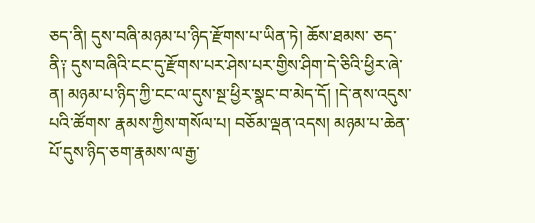ཅད་ནི། དུས་བཞི་མཉམ་པ་ཉིད་རྫོགས་པ་ཡིན་ཏེ། ཆོས་ཐམས་ ཅད་ནི༑ དུས་བཞིའི་ངང་དུ་རྫོགས་པར་ཤེས་པར་གྱིས་ཤིག་དེ་ཅིའི་ཕྱིར་ཞེ་ན། མཉམ་པ་ཉིད་ཀྱི་ངང་ལ་དུས་སྔ་ཕྱིར་སྣང་བ་མེད་དོ། །དེ་ནས་འདུས་པའི་ཚོགས་ རྣམས་ཀྱིས་གསོལ་པ། བཅོམ་ལྡན་འདས། མཉམ་པ་ཆེན་པོ་དུས་ཉིད་ཅག་རྣམས་ལ་རྒྱ་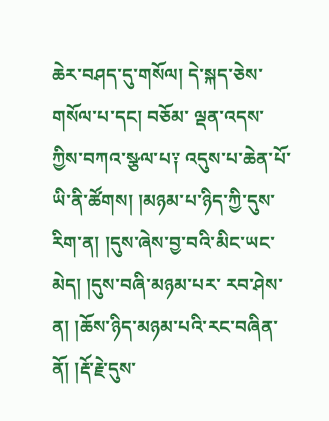ཆེར་བཤད་དུ་གསོལ། དེ་སྐད་ཅེས་གསོལ་པ་དང། བཅོམ་ ལྡན་འདས་ཀྱིས་བཀའ་སྩལ་པ༑ འདུས་པ་ཆེན་པོ་ཡི་ནི་ཚོགས། །མཉམ་པ་ཉིད་ཀྱི་དུས་རིག་ན། །དུས་ཞེས་བྱ་བའི་མིང་ཡང་མེད། །དུས་བཞི་མཉམ་པར་ རབ་ཤེས་ན། །ཆོས་ཉིད་མཉམ་པའི་རང་བཞིན་ནོ། །རྡོ་རྗེ་དུས་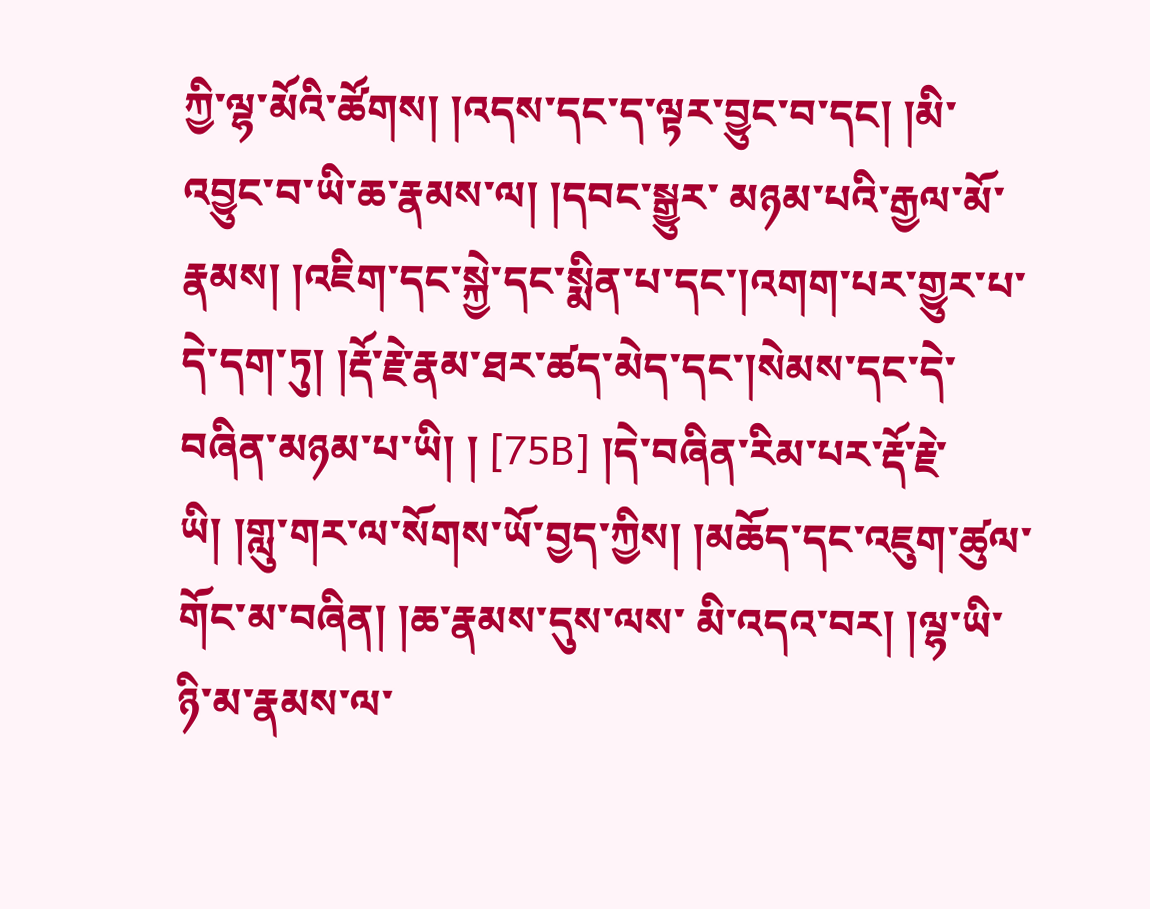ཀྱི་ལྷ་མོའི་ཚོགས། །འདས་དང་ད་ལྟར་བྱུང་བ་དང། །མི་འབྱུང་བ་ཡི་ཆ་རྣམས་ལ། །དབང་སྒྱུར་ མཉམ་པའི་རྒྱལ་མོ་རྣམས། །འཇིག་དང་སྐྱེ་དང་སྨིན་པ་དང་།འགག་པར་གྱུར་པ་དེ་དག་ཏུ། །རྡོ་རྗེ་རྣམ་ཐར་ཚད་མེད་དང་།སེམས་དང་དེ་བཞིན་མཉམ་པ་ཡི། ། [75B] །དེ་བཞིན་རིམ་པར་རྡོ་རྗེ་ཡི། །གླུ་གར་ལ་སོགས་ཡོ་བྱད་ཀྱིས། །མཆོད་དང་འཇུག་ཚུལ་གོང་མ་བཞིན། །ཆ་རྣམས་དུས་ལས་ མི་འདའ་བར། །ལྷ་ཡི་ཉི་མ་རྣམས་ལ་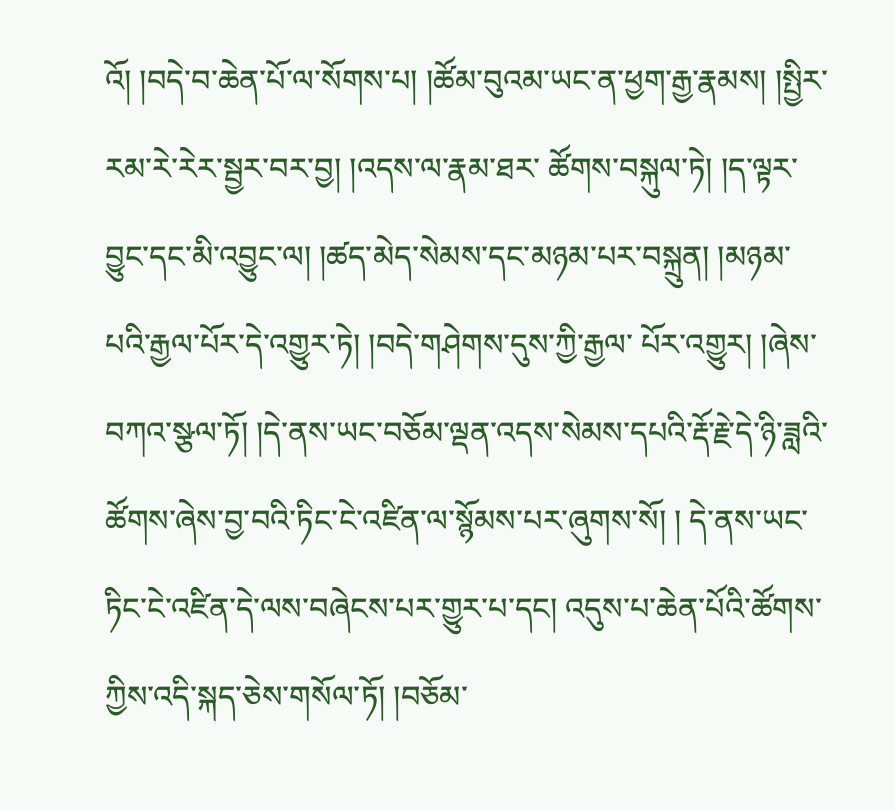འོ། །བདེ་བ་ཆེན་པོ་ལ་སོགས་པ། །ཚོམ་བུའམ་ཡང་ན་ཕྱག་རྒྱ་རྣམས། །སྤྱིར་རམ་རེ་རེར་སྦྱར་བར་བྱ། །འདས་ལ་རྣམ་ཐར་ ཚོགས་བསྐུལ་ཏེ། །ད་ལྟར་བྱུང་དང་མི་འབྱུང་ལ། །ཚད་མེད་སེམས་དང་མཉམ་པར་བསྐྲུན། །མཉམ་པའི་རྒྱལ་པོར་དེ་འགྱུར་ཏེ། །བདེ་གཤེགས་དུས་ཀྱི་རྒྱལ་ པོར་འགྱུར། །ཞེས་བཀའ་སྩལ་ཏོ། །དེ་ནས་ཡང་བཅོམ་ལྡན་འདས་སེམས་དཔའི་རྡོ་རྗེ་དེ་ཉི་ཟླའི་ཚོགས་ཞེས་བྱ་བའི་ཏིང་ངེ་འཛིན་ལ་སྙོམས་པར་ཞུགས་སོ། ། དེ་ནས་ཡང་ཏིང་ངེ་འཛིན་དེ་ལས་བཞེངས་པར་གྱུར་པ་དང། འདུས་པ་ཆེན་པོའི་ཚོགས་ཀྱིས་འདི་སྐད་ཅེས་གསོལ་ཏོ། །བཅོམ་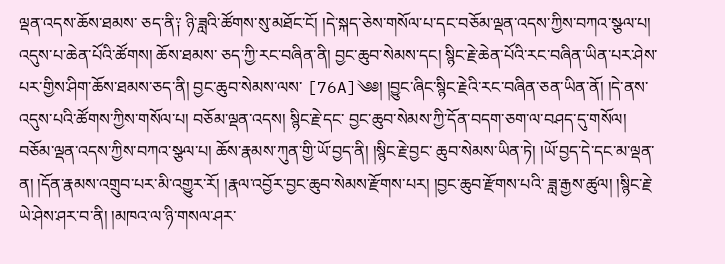ལྡན་འདས་ཆོས་ཐམས་ ཅད་ནི༑ ཉི་ཟླའི་ཚོགས་སུ་མཐོང་ངོ། །དེ་སྐད་ཅེས་གསོལ་པ་དང་བཅོམ་ལྡན་འདས་ཀྱིས་བཀའ་སྩལ་པ། འདུས་པ་ཆེན་པོའི་ཚོགས། ཆོས་ཐམས་ ཅད་ཀྱི་རང་བཞིན་ནི། བྱང་ཆུབ་སེམས་དང། སྙིང་རྗེ་ཆེན་པོའི་རང་བཞིན་ཡིན་པར་ཤེས་པར་གྱིས་ཤིག་ཆོས་ཐམས་ཅད་ནི། བྱང་ཆུབ་སེམས་ལས་ [76A]༄༅། །བྱུང་ཞིང་སྙིང་རྗེའི་རང་བཞིན་ཅན་ཡིན་ནོ། །དེ་ནས་འདུས་པའི་ཚོགས་ཀྱིས་གསོལ་པ། བཅོམ་ལྡན་འདས། སྙིང་རྗེ་དང་ བྱང་ཆུབ་སེམས་ཀྱི་དོན་བདག་ཅག་ལ་བཤད་དུ་གསོལ། བཅོམ་ལྡན་འདས་ཀྱིས་བཀའ་སྩལ་པ། ཆོས་རྣམས་ཀུན་གྱི་ཡོ་བྱད་ནི། །སྙིང་རྗེ་བྱང་ ཆུབ་སེམས་ཡིན་ཏེ། །ཡོ་བྱད་དེ་དང་མ་ལྡན་ན། །དོན་རྣམས་འགྲུབ་པར་མི་འགྱུར་རོ། །རྣལ་འབྱོར་བྱང་ཆུབ་སེམས་རྫོགས་པར། །བྱང་ཆུབ་རྫོགས་པའི་ ཟླ་རྒྱས་ཚུལ། །སྙིང་རྗེ་ཡེ་ཤེས་ཤར་བ་ནི། །མཁའ་ལ་ཉི་གསལ་ཤར་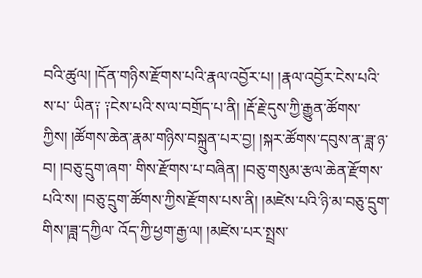བའི་ཚུལ། །དོན་གཉིས་རྫོགས་པའི་རྣལ་འབྱོར་པ། །རྣལ་འབྱོར་ངེས་པའི་ས་པ་ ཡིན༑ ༑ངེས་པའི་ས་ལ་བགྲོད་པ་ནི། །རྡོ་རྗེ་དུས་ཀྱི་རྒྱུན་ཚོགས་ཀྱིས། །ཚོགས་ཆེན་རྣམ་གཉིས་བསྐྲུན་པར་བྱ། །སྐར་ཚོགས་དབུས་ན་ཟླ་ཉ་བ། །བཅུ་དྲུག་ཞག་ གིས་རྫོགས་པ་བཞིན། །བཅུ་གསུམ་རྩལ་ཆེན་རྫོགས་པའི་ས། །བཅུ་དྲུག་ཚོགས་ཀྱིས་རྫོགས་པས་ནི། །མཛེས་པའི་ཉི་མ་བཅུ་དྲུག་གིས་།ཟླ་དཀྱིལ་ འོད་ཀྱི་ཕྱག་རྒྱ་ལ། །མཛེས་པར་སྤྲས་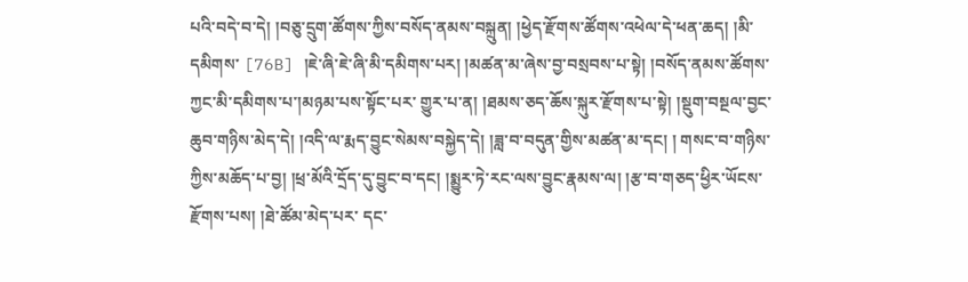པའི་བདེ་བ་དེ། །བཅུ་དྲུག་ཚོགས་ཀྱིས་བསོད་ནམས་བསྐྲུན། །ཕྱེད་རྫོགས་ཚོགས་འཕེལ་དེ་ཕན་ཆད། །མི་དམིགས་ [76B] །ཇེ་ཞི་ཇེ་ཞི་མི་དམིགས་པར། །མཚན་མ་ཞེས་བྱ་བསྲབས་པ་སྟེ། །བསོད་ནམས་ཚོགས་ཀྱང་མི་དམིགས་པ་།མཉམ་པས་སྟོང་པར་ གྱུར་པ་ན། །ཐམས་ཅད་ཆོས་སྐུར་རྫོགས་པ་སྟེ། །སྡུག་བསྔལ་བྱང་ཆུབ་གཉིས་མེད་དེ། །འདི་ལ་རྨད་བྱུང་སེམས་བསྐྱེད་དེ། །ཟླ་བ་བདུན་གྱིས་མཚན་མ་དང། ། གསང་བ་གཉིས་ཀྱིས་མཆོད་པ་བྱ། །ཕྲ་མོའི་དྲོད་དུ་བྱུང་བ་དང། །སྨྱུར་ཏེ་རང་ལས་བྱུང་རྣམས་ལ། །རྩ་བ་གཅད་ཕྱིར་ཡོངས་རྫོགས་པས། །ཐེ་ཚོམ་མེད་པར་ དང་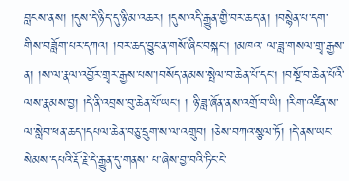བླངས་ནས། །དུས་དེ་ཉིད་དུ་ཉི་མ་འཆར། །དུས་འདི་རྒྱུན་གྱི་བར་ཆད་ན། །བསྙེན་པ་དག་གིས་བཟློག་པར་དཀའ། །བར་ཆད་བྱུང་ན་གསོ་ཞིང་བསྐང། །མཁའ་ ལ་ཟླ་གསལ་གྲྭ་རྒྱས་ན། །ས་ལ་རྣལ་འབྱོར་གྲྭར་རྒྱས་པས་།བསོད་ནམས་སྤེལ་བ་ཆེན་པོ་དང། །བསྔོ་བ་ཆེན་པོའི་ལས་རྣམས་བྱ། །དེ་ནི་འབྲས་བུ་ཆེན་པོ་ཡང། ། ཉི་ཟླ་ཞོན་ནས་འགྲོ་བ་ཡི། །རིག་འཛིན་ས་ལ་སླེབ་ཕན་ཆད་།དཔལ་ཆེན་བཅུ་དྲུག་ས་ལ་འགྲུབ། །ཅེས་བཀའ་སྩལ་ཏོ། །དེ་ནས་ཡང་སེམས་དཔའི་རྡོ་རྗེ་དེ་རྒྱུན་དུ་གནས་ པ་ཞེས་བྱ་བའི་ཏིང་ངེ་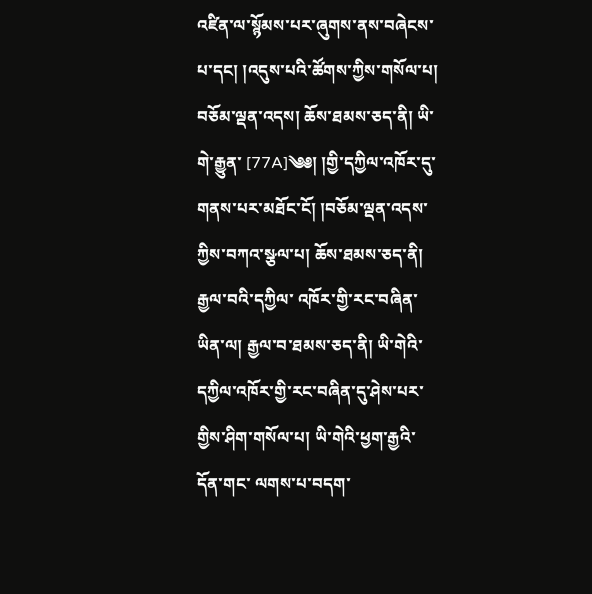འཛིན་ལ་སྙོམས་པར་ཞུགས་ནས་བཞེངས་པ་དང། །འདུས་པའི་ཚོགས་ཀྱིས་གསོལ་པ། བཅོམ་ལྡན་འདས། ཆོས་ཐམས་ཅད་ནི། ཡི་གེ་རྒྱུན་ [77A]༄༅། །གྱི་དཀྱིལ་འཁོར་དུ་གནས་པར་མཐོང་ངོ། །བཅོམ་ལྡན་འདས་ཀྱིས་བཀའ་སྩལ་པ། ཆོས་ཐམས་ཅད་ནི། རྒྱལ་བའི་དཀྱིལ་ འཁོར་གྱི་རང་བཞིན་ཡིན་ལ། རྒྱལ་བ་ཐམས་ཅད་ནི། ཡི་གེའི་དཀྱིལ་འཁོར་གྱི་རང་བཞིན་དུ་ཤེས་པར་གྱིས་ཤིག་གསོལ་པ། ཡི་གེའི་ཕྱག་རྒྱའི་དོན་གང་ ལགས་པ་བདག་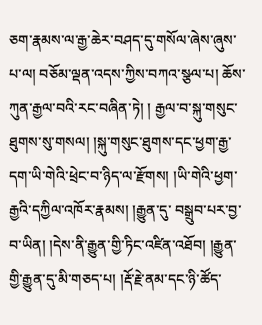ཅག་རྣམས་ལ་རྒྱ་ཆེར་བཤད་དུ་གསོལ་ཞེས་ཞུས་པ་ལ། བཅོམ་ལྡན་འདས་ཀྱིས་བཀའ་སྩལ་པ། ཆོས་ཀུན་རྒྱལ་བའི་རང་བཞིན་ཏེ། ། རྒྱལ་བ་སྐུ་གསུང་ཐུགས་སུ་གསལ། །སྐུ་གསུང་ཐུགས་དང་ཕྱག་རྒྱ་དག་ཡི་གེའི་ཕྲེང་བ་ཉིད་ལ་རྫོགས། །ཡི་གེའི་ཕྱག་རྒྱའི་དཀྱིལ་འཁོར་རྣམས། །རྒྱུན་དུ་ བསྒྲུབ་པར་བྱ་བ་ཡིན། །དེས་ནི་རྒྱུན་གྱི་ཏིང་འཛིན་འཐོབ། །རྒྱུན་གྱི་རྒྱུན་དུ་མི་གཅད་པ། །རྡོ་རྗེ་ནམ་དང་ཉི་ཚོད་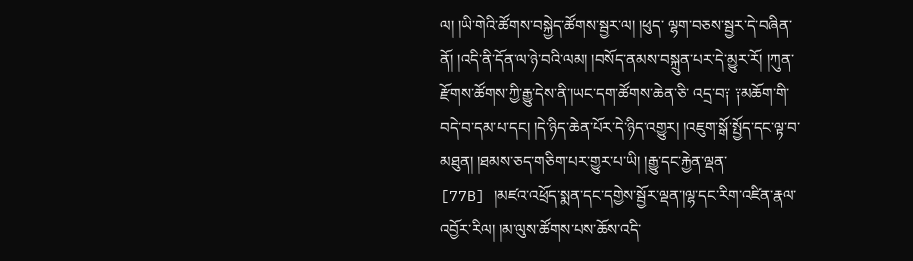ལ། །ཡི་གེའི་ཚོགས་བསྐྱེད་ཚོགས་སྦྱར་ལ། །ཕུད་ ལྷག་བཅས་སྦྱར་དེ་བཞིན་ནོ། །འདི་ནི་དོན་ལ་ཉེ་བའི་ལམ། །བསོད་ནམས་བསྐྲུན་པར་དེ་མྱུར་རོ། །ཀུན་རྫོགས་ཚོགས་ཀྱི་རྒྱུ་དེས་ནི་།ཡང་དག་ཚོགས་ཆེན་ཅི་ འདྲ་བ༑ ༑མཆོག་གི་བདེ་བ་དམ་པ་དང། །དེ་ཉིད་ཆེན་པོར་དེ་ཉིད་འགྱུར། །འཇུག་སྒོ་སྤྱོད་དང་ལྟ་བ་མཐུན། །ཐམས་ཅད་གཅིག་པར་གྱུར་པ་ཡི། །རྒྱུ་དང་རྐྱེན་ལྡན་ [77B] །མཛའ་འཕྲོད་སྨན་དང་དགྱེས་སྦྱོར་ལྡན་།ལྷ་དང་རིག་འཛིན་རྣལ་འབྱོར་རིལ། །མ་ལུས་ཚོགས་པས་ཆོས་འདི་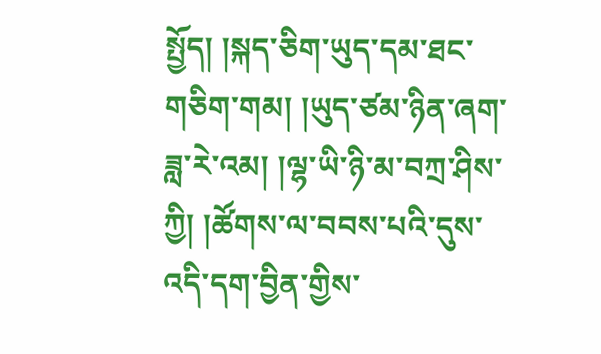སྤྱོད། །སྐད་ཅིག་ཡུད་དམ་ཐང་ གཅིག་གམ། །ཡུད་ཙམ་ཉིན་ཞག་ཟླ་རེ་འམ། །ལྷ་ཡི་ཉི་མ་བཀྲ་ཤིས་ཀྱི། །ཚོགས་ལ་བབས་པའི་དུས་འདི་དག་བྱིན་གྱིས་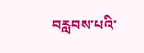བརླབས་པའི་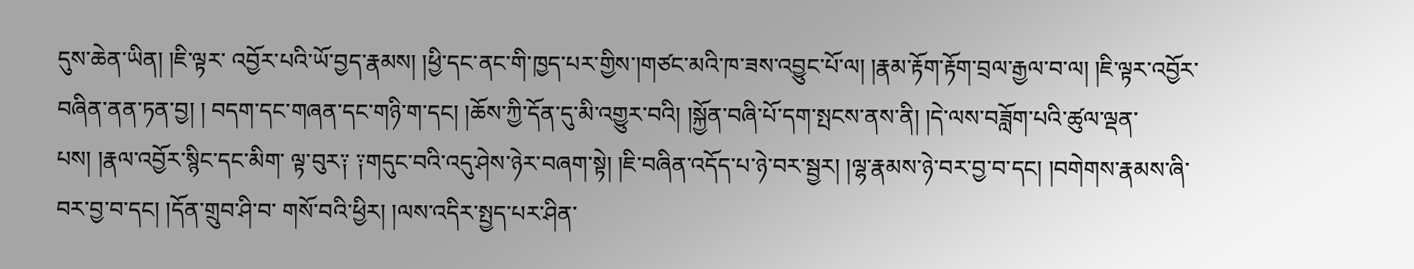དུས་ཆེན་ཡིན། །ཇི་ལྟར་ འབྱོར་པའི་ཡོ་བྱད་རྣམས། །ཕྱི་དང་ནང་གི་ཁྱད་པར་གྱིས་།གཙང་མའི་ཁ་ཟས་འབྱུང་པོ་ལ། །རྣམ་རྟོག་རྟོག་བྲལ་རྒྱལ་བ་ལ། །ཇི་ལྟར་འབྱོར་བཞིན་ནན་ཏན་བྱ། ། བདག་དང་གཞན་དང་གཉི་ག་དང། །ཆོས་ཀྱི་དོན་དུ་མི་འགྱུར་བའི། །སྐྱོན་བཞི་པོ་དག་སྤངས་ནས་ནི། །དེ་ལས་བཟློག་པའི་ཚུལ་ལྡན་པས། །རྣལ་འབྱོར་སྙིང་དང་མིག་ ལྟ་བུར༑ ༑གདུང་བའི་འདུ་ཤེས་ཉེར་བཞག་སྟེ། །ཇི་བཞིན་འདོད་པ་ཉེ་བར་སྦྱར། །ལྷ་རྣམས་ཉེ་བར་བྱ་བ་དང། །བགེགས་རྣམས་ཞི་བར་བྱ་བ་དང། །དོན་གྲུབ་ཤི་བ་ གསོ་བའི་ཕྱིར། །ལས་འདིར་སྤྱད་པར་ཤིན་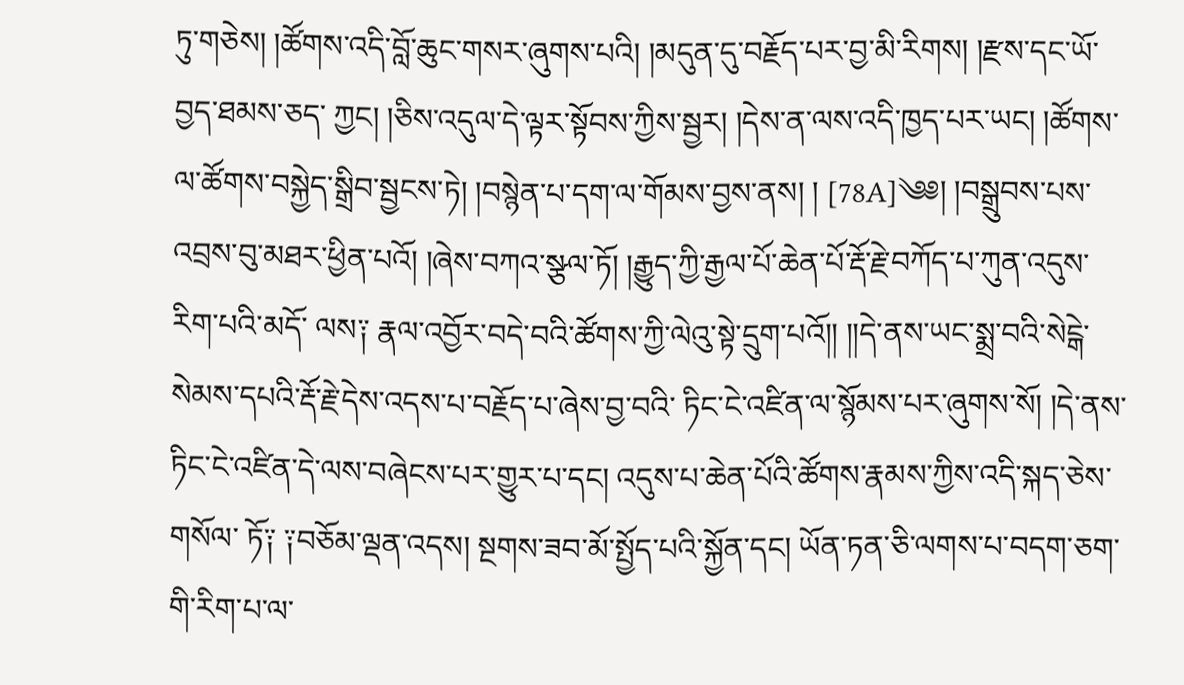ཏུ་གཅེས། །ཚོགས་འདི་བློ་ཆུང་གསར་ཞུགས་པའི། །མདུན་དུ་བརྗོད་པར་བྱ་མི་རིགས། །རྫས་དང་ཡོ་བྱད་ཐམས་ཅད་ ཀྱང། །ཅིས་འདུལ་དེ་ལྟར་སྟོབས་ཀྱིས་སྦྱར། །དེས་ན་ལས་འདི་ཁྱད་པར་ཡང། །ཚོགས་ལ་ཚོགས་བསྐྱེད་སྒྲིབ་སྦྱངས་ཏེ། །བསྙེན་པ་དག་ལ་གོམས་བྱས་ནས། ། [78A]༄༅། །བསྒྲུབས་པས་འབྲས་བུ་མཐར་ཕྱིན་པའོ། །ཞེས་བཀའ་སྩལ་ཏོ། །རྒྱུད་ཀྱི་རྒྱལ་པོ་ཆེན་པོ་རྡོ་རྗེ་བཀོད་པ་ཀུན་འདུས་རིག་པའི་མདོ་ ལས༑ རྣལ་འབྱོར་བདེ་བའི་ཚོགས་ཀྱི་ལེའུ་སྟེ་དྲུག་པའོ།། །།དེ་ནས་ཡང་སྨྲ་བའི་སེངྒེ་སེམས་དཔའི་རྡོ་རྗེ་དེས་འདས་པ་བརྗོད་པ་ཞེས་བྱ་བའི་ ཏིང་ངེ་འཛིན་ལ་སྙོམས་པར་ཞུགས་སོ། །དེ་ནས་ཏིང་ངེ་འཛིན་དེ་ལས་བཞེངས་པར་གྱུར་པ་དང། འདུས་པ་ཆེན་པོའི་ཚོགས་རྣམས་ཀྱིས་འདི་སྐད་ཅེས་གསོལ་ ཏོ༑ ༑བཅོམ་ལྡན་འདས། སྔགས་ཟབ་མོ་སྤྱོད་པའི་སྐྱོན་དང། ཡོན་ཏན་ཅི་ལགས་པ་བདག་ཅག་གི་རིག་པ་ལ་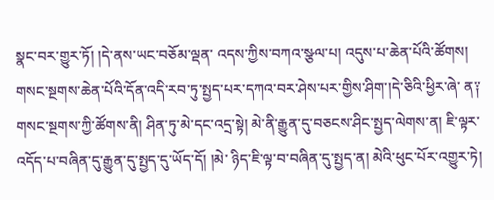སྣང་བར་གྱུར་ཏོ། །དེ་ནས་ཡང་བཅོམ་ལྡན་ འདས་ཀྱིས་བཀའ་སྩལ་པ། འདུས་པ་ཆེན་པོའི་ཚོགས། གསང་སྔགས་ཆེན་པོའི་དོན་འདི་རབ་ཏུ་སྤྱད་པར་དཀའ་བར་ཤེས་པར་གྱིས་ཤིག་།དེ་ཅིའི་ཕྱིར་ཞེ་ ན༑ གསང་སྔགས་ཀྱི་ཚོགས་ནི། ཤིན་ཏུ་མེ་དང་འདྲ་སྟེ། མེ་ནི་རྒྱུན་དུ་བཅངས་ཤིང་སྤྱད་ལེགས་ན། ཇི་ལྟར་འདོད་པ་བཞིན་དུ་རྒྱུན་དུ་སྤྱད་དུ་ཡོད་དོ། །མེ་ ཉིད་ཇི་ལྟ་བ་བཞིན་དུ་སྤྱད་ན། མེའི་ཕུང་པོར་འགྱུར་ཏེ།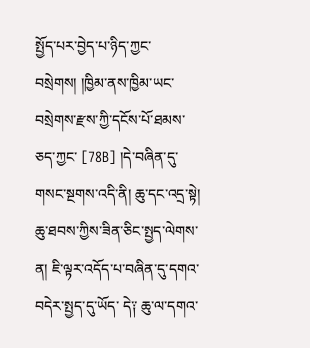སྤྱོད་པར་བྱེད་པ་ཉིད་ཀྱང་བསྲེགས། །ཁྱིམ་ནས་ཁྱིམ་ཡང་བསྲེགས་རྫས་ཀྱི་དངོས་པོ་ཐམས་ཅད་ཀྱང་ [78B] །དེ་བཞིན་དུ་གསང་སྔགས་འདི་ནི། ཆུ་དང་འདྲ་སྟེ། ཆུ་ཐབས་ཀྱིས་ཟིན་ཅིང་སྤྱད་ལེགས་ན། ཇི་ལྟར་འདོད་པ་བཞིན་དུ་དགའ་བདེར་སྤྱད་དུ་ཡོད་ དེ༑ ཆུ་ལ་དགའ་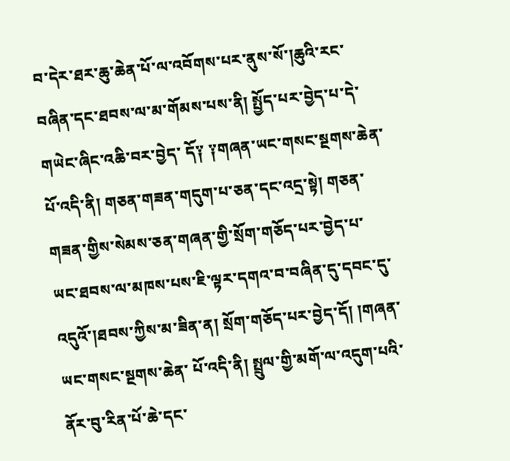བ་དེར་ཐར་ཆུ་ཆེན་པོ་ལ་འབོགས་པར་ནུས་སོ་།ཆུའི་རང་བཞིན་དང་ཐབས་ལ་མ་གོམས་པས་ནི། སྤྱོད་པར་བྱེད་པ་དེ་གཡེང་ཞིང་འཆི་བར་བྱེད་ དོ༑ ༑གཞན་ཡང་གསང་སྔགས་ཆེན་པོ་འདི་ནི། གཅན་གཟན་གདུག་པ་ཅན་དང་འདྲ་སྟེ། གཅན་གཟན་གྱིས་སེམས་ཅན་གཞན་གྱི་སྲོག་གཅོད་པར་བྱེད་པ་ ཡང་ཐབས་ལ་མཁས་པས་ཇི་ལྟར་དགའ་བ་བཞིན་དུ་དབང་དུ་འདུའོ་།ཐབས་ཀྱིས་མ་ཟིན་ན། སྲོག་གཅོད་པར་བྱེད་དོ། །གཞན་ཡང་གསང་སྔགས་ཆེན་ པོ་འདི་ནི། སྤྲུལ་གྱི་མགོ་ལ་འདུག་པའི་ནོར་བུ་རིན་པོ་ཆེ་དང་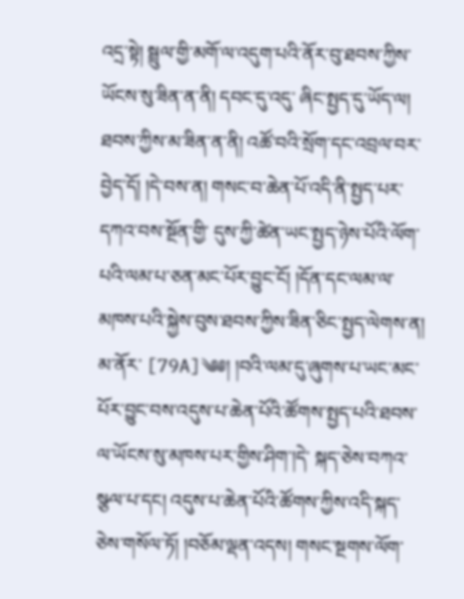འདྲ་སྟེ། སྦྲུལ་གྱི་མགོ་ལ་འདུག་པའི་ནོར་བུ་ཐབས་ཀྱིས་ཡོངས་སུ་ཟིན་ན་ནི། དབང་དུ་འདུ་ ཞིང་སྤྱད་དུ་ཡོད་ལ། ཐབས་ཀྱིས་མ་ཟིན་ན་ནི། འཚོ་བའི་སྲོག་དང་འབྲལ་བར་བྱེད་དོ། །དེ་བས་ན། གསང་བ་ཆེན་པོ་འདི་ནི་སྤྱད་པར་དཀའ་བས་སྔོན་གྱི་ དུས་ཀྱི་ཚེན་ཡང་སྤྱད་ཉེས་པོའི་ལོག་པའི་ལམ་པ་ཅན་མང་པོར་བྱུང་ངོ། །དོན་དང་ལམ་ལ་མཁས་པའི་སྐྱེས་བུས་ཐབས་ཀྱིས་ཟིན་ཅིང་སྤྱད་ལེགས་ན། མ་ནོར་ [79A]༄༅། །བའི་ལམ་དུ་ཞུགས་པ་ཡང་མང་པོར་བྱུང་བས་འདུས་པ་ཆེན་པོའི་ཚོགས་སྤྱད་པའི་ཐབས་ལ་ཡོངས་སུ་མཁས་པར་གྱིས་ཤིག་།དེ་ སྐད་ཅེས་བཀའ་སྩལ་པ་དང། འདུས་པ་ཆེན་པོའི་ཚོགས་ཀྱིས་འདི་སྐད་ཅེས་གསོལ་ཏོ། །བཅོམ་ལྡན་འདས། གསང་སྔགས་ལོག་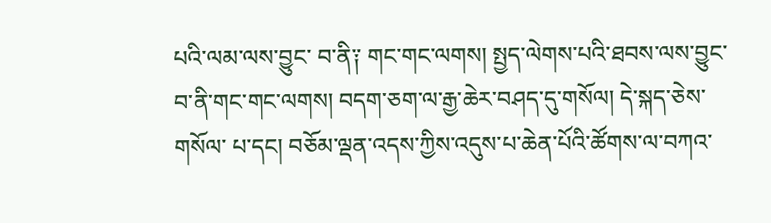པའི་ལམ་ལས་བྱུང་ བ་ནི༑ གང་གང་ལགས། སྤྱད་ལེགས་པའི་ཐབས་ལས་བྱུང་བ་ནི་གང་གང་ལགས། བདག་ཅག་ལ་རྒྱ་ཆེར་བཤད་དུ་གསོལ། དེ་སྐད་ཅེས་གསོལ་ པ་དང། བཅོམ་ལྡན་འདས་ཀྱིས་འདུས་པ་ཆེན་པོའི་ཚོགས་ལ་བཀའ་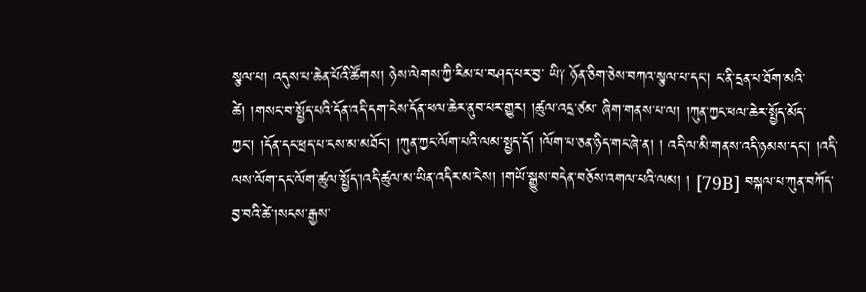སྩལ་པ། འདུས་པ་ཆེན་པོའི་ཚོགས། ཉེས་ལེགས་ཀྱི་རིམ་པ་བཤད་པར་བྱ་ ཡི༑ ཉོན་ཅིག་ཅེས་བཀའ་སྩལ་པ་དང། ང་ནི་དྲན་པ་ཐོག་མའི་ཚེ། །གསང་བ་སྤྱོད་པའི་དོན་འདི་དག་ངེས་དོན་ཕལ་ཆེར་ནུབ་པར་གྱུར། །ཚུལ་འདྲ་ཙམ་ ཞིག་གནས་པ་ལ། །ཀུན་ཀྱང་ཕལ་ཆེར་སྤྱོད་མོད་ཀྱང། །དོན་དང་ཕྲད་པ་ངས་མ་མཐོང། །ཀུན་ཀྱང་ལོག་པའི་ལམ་སྤྱད་དོ། །ལོག་པ་ཅན་ཉིད་གང་ཞེ་ན། ། འདི་ལ་མི་གནས་འདི་ཉམས་དང། །འདི་ལས་ལོག་དང་ལོག་ཚུལ་སྤྱོད་།འདི་ཚུལ་མ་ཡིན་འདིར་མ་ངེས། །གཡོ་སྒྱུས་བདེན་བཅོས་འགལ་པའི་ལམ། ། [79B] བསྐལ་པ་ཀུན་བཀོད་བྱ་བའི་ཚེ་།སངས་རྒྱས་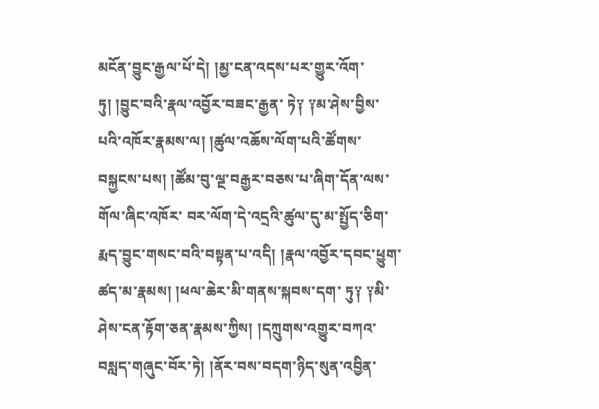མངོན་བྱུང་རྒྱལ་པོ་དེ། །མྱ་ངན་འདས་པར་གྱུར་འོག་ཏུ། །བྱུང་བའི་རྣལ་འབྱོར་བཟང་རྒྱན་ ཏེ༑ ༑མ་ཤེས་བྱིས་པའི་འཁོར་རྣམས་ལ། །ཚུལ་འཆོས་ལོག་པའི་ཚོགས་བསྐྱངས་པས། །ཚོམ་བུ་ལྔ་བརྒྱར་བཅས་པ་ཞིག་དོན་ལས་གོལ་ཞིང་འཁོར་ བར་ལོག་དེ་འདྲའི་ཚུལ་དུ་མ་སྤྱོད་ཅིག་རྨད་བྱུང་གསང་བའི་བསྟན་པ་འདི། །རྣལ་འབྱོར་དབང་ཕྱུག་ཚད་མ་རྣམས། །ཕལ་ཆེར་མི་གནས་སྐབས་དག་ ཏུ༑ ༑མི་ཤེས་ངན་རྟོག་ཅན་རྣམས་ཀྱིས། །དཀྲུགས་འགྱུར་བཀའ་བསླད་གཞུང་བོར་ཏེ། །ནོར་བས་བདག་ཉིད་སུན་འབྱིན་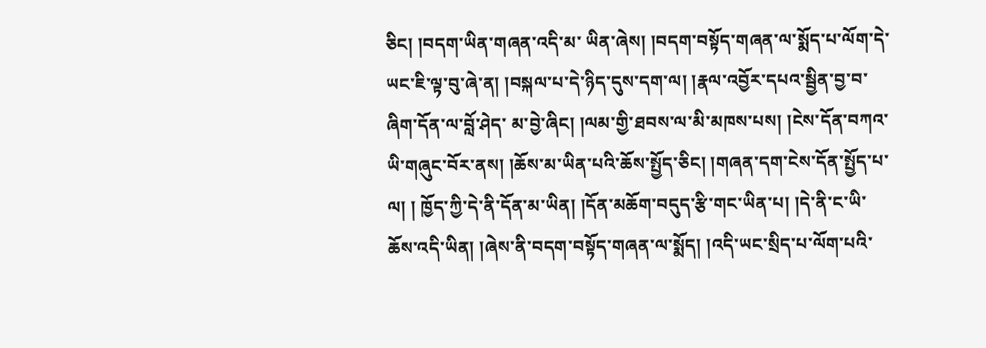ཅིང། །བདག་ཡིན་གཞན་འདི་མ་ ཡིན་ཞེས། །བདག་བསྟོད་གཞན་ལ་སྨོད་པ་ལོག་དེ་ཡང་ཇི་ལྟ་བུ་ཞེ་ན། །བསྐལ་པ་དེ་ཉིད་དུས་དག་ལ། །རྣལ་འབྱོར་དཔའ་སྦྱིན་བྱ་བ་ཞིག་དོན་ལ་བློ་ཤེད་ མ་བྱེ་ཞིང། །ལམ་གྱི་ཐབས་ལ་མི་མཁས་པས། །ངེས་དོན་བཀའ་ཡི་གཞུང་བོར་ནས། །ཆོས་མ་ཡིན་པའི་ཆོས་སྤྱོད་ཅིང། །གཞན་དག་ངེས་དོན་སྤྱོད་པ་ལ། ། ཁྱོད་ཀྱི་དེ་ནི་དོན་མ་ཡིན། །དོན་མཆོག་བདུད་རྩི་གང་ཡིན་པ། །དེ་ནི་ང་ཡི་ཆོས་འདི་ཡིན། །ཞེས་ནི་བདག་བསྟོད་གཞན་ལ་སྨོད། །འདི་ཡང་སྲིད་པ་ལོག་པའི་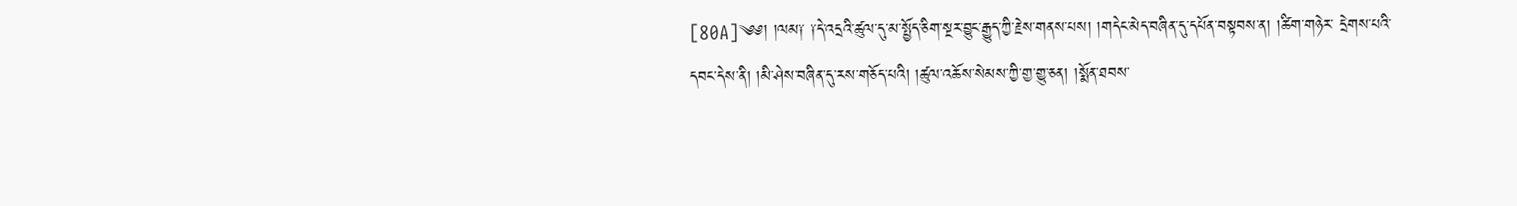[80A]༄༅། །ལམ༑ ༑དེ་འདྲའི་ཚུལ་དུ་མ་སྤྱོད་ཅིག་སྔར་བྱུང་རྒྱུད་ཀྱི་རྗེས་གནས་པས། །གདེང་མེད་བཞིན་དུ་དཔོན་བསྟབས་ན། །ཚིག་གཉེར་ དྲེགས་པའི་དབང་དེས་ནི། །མི་ཤེས་བཞིན་དུ་རས་གཅོད་པའི། །ཚུལ་འཆོས་སེམས་ཀྱི་གྱ་གྱུ་ཅན། །སྨོན་ཐབས་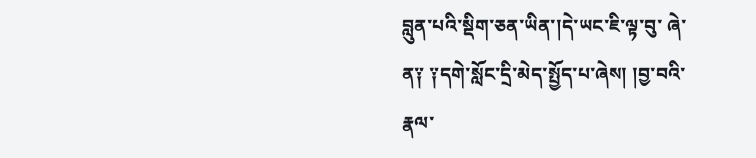བླུན་པའི་སྡིག་ཅན་ཡིན་།དེ་ཡང་ཇི་ལྟ་བུ་ ཞེ་ན༑ ༑དགེ་སློང་དྲི་མེད་སྤྱོད་པ་ཞེས། །བྱ་བའི་རྣལ་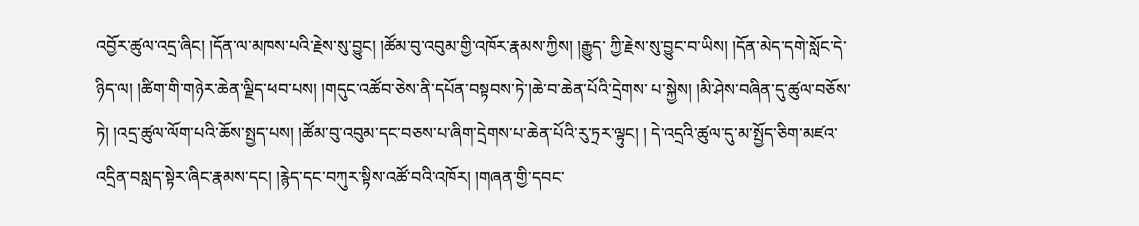འབྱོར་ཚུལ་འདྲ་ཞིང། །དོན་ལ་མཁས་པའི་རྗེས་སུ་བྱུང། །ཚོམ་བུ་འབུམ་གྱི་འཁོར་རྣམས་ཀྱིས། །རྒྱུད་ ཀྱི་རྗེས་སུ་བྱུང་བ་ཡིས། །དོན་མེད་དགེ་སློང་དེ་ཉིད་ལ། །ཚིག་གི་གཉེར་ཆེན་ལྗིད་ཕབ་པས། །གདུང་འཚོབ་ཅེས་ནི་དཔོན་བསྟབས་ཏེ་།ཆེ་བ་ཆེན་པོའི་དྲེགས་ པ་སྐྱེས། །མི་ཤེས་བཞིན་དུ་ཚུལ་བཅོས་ཏེ། །འདྲ་ཚུལ་ལོག་པའི་ཆོས་སྤྱད་པས། །ཚོམ་བུ་འབུམ་དང་བཅས་པ་ཞིག་དྲེགས་པ་ཆེན་པོའི་རུ་ཏྲར་ལྟུང། ། དེ་འདྲའི་ཚུལ་དུ་མ་སྤྱོད་ཅིག་མཛའ་འདྲིན་བསླད་སྟེར་ཞིང་རྣམས་དང། །རྙེད་དང་བཀུར་སྟིས་འཚོ་བའི་འཁོར། །གཞན་གྱི་དབང་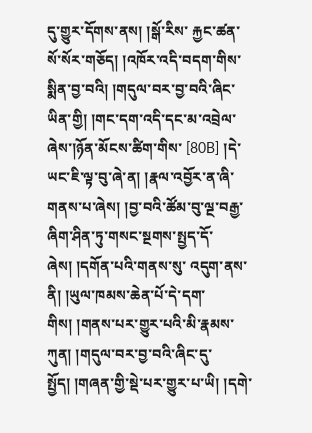དུ་གྱུར་དོགས་ནས། །སྒོ་རིས་ རྐྱང་ཚན་སོ་སོར་གཅོད། །འཁོར་འདི་བདག་གིས་སྨིན་བྱ་བའི། །གདུལ་བར་བྱ་བའི་ཞིང་ཡིན་གྱི། །གང་དག་འདི་དང་མ་འབྲེལ་ཞེས་།ཉོན་མོངས་ཚིག་གིས་ [80B] །དེ་ཡང་ཇི་ལྟ་བུ་ཞེ་ན། །རྣལ་འབྱོར་ན་ཞི་གནས་པ་ཞེས། །བྱ་བའི་ཚོམ་བུ་ལྔ་བརྒྱ་ཞིག་ཤིན་ཏུ་གསང་སྔགས་སྤྱད་དོ་ཞེས། །དགོན་པའི་གནས་སུ་ འདུག་ནས་ནི། །ཡུལ་ཁམས་ཆེན་པོ་དེ་དག་གིས། །གནས་པར་གྱུར་པའི་མི་རྣམས་ཀུན། །གདུལ་བར་བྱ་བའི་ཞིང་དུ་སྤྱོད། །གཞན་གྱི་སྡེ་པར་གྱུར་པ་ཡི། །དགེ་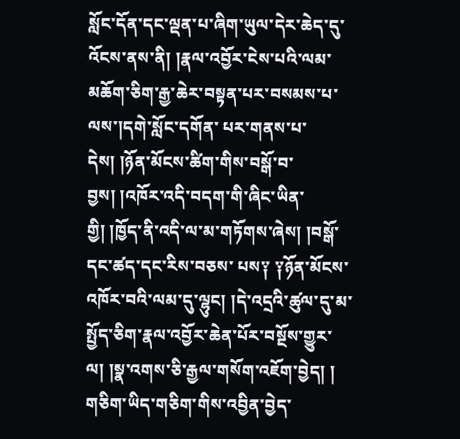སློང་དོན་དང་ལྡན་པ་ཞིག་ཡུལ་དེར་ཆེད་དུ་འོངས་ནས་ནི། །རྣལ་འབྱོར་ངེས་པའི་ལམ་མཆོག་ཅིག་རྒྱ་ཆེར་བསྟན་པར་བསམས་པ་ལས་།དགེ་སློང་དགོན་ པར་གནས་པ་དེས། །ཉོན་མོངས་ཚིག་གིས་བསྒོ་བ་བྱས། །འཁོར་འདི་བདག་གི་ཞིང་ཡིན་གྱི། །ཁྱོད་ནི་འདི་ལ་མ་གཏོགས་ཞེས། །བསྒོ་དང་ཚད་དང་རིས་བཅས་ པས༑ ༑ཉོན་མོངས་འཁོར་བའི་ལམ་དུ་ལྷུང། །དེ་འདྲའི་ཚུལ་དུ་མ་སྤྱོད་ཅིག་རྣལ་འབྱོར་ཆེན་པོར་བསྔོས་གྱུར་ལ། །སྣ་འགས་ཅི་རྒྱལ་གསོག་འཇོག་བྱེད། ། གཅིག་ཡིད་གཅིག་གིས་འབྱིན་བྱེད་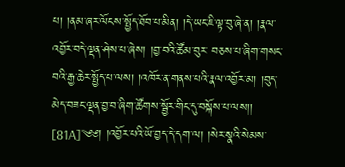པ། །ནམ་ཞར་ལོངས་སྤྱོད་ཐོབ་པ་མིན། །དེ་ཡང་ཇི་ལྟ་བུ་ཞེ་ན། །རྣལ་འབྱོར་བདེ་ལྡན་ཤེས་པ་ཞེས། །བྱ་བའི་ཚོམ་བུར་ བཅས་པ་ཞིག་གསང་བའི་རྒྱ་ཆེར་སྤྱོད་པ་ལས། །འཁོར་ན་གནས་པའི་རྣལ་འབྱོར་མ། །བུད་མེད་བཟང་ལྡན་བྱ་བ་ཞིག་ཚོགས་སྦྱོར་གིང་དུ་བསྐོས་པ་ལས།། [81A]༄༅། །འབྱོར་པའི་ཡོ་བྱད་དེ་དག་ལ། །སེར་སྣའི་སེམས་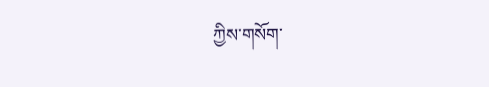ཀྱིས་གསོག་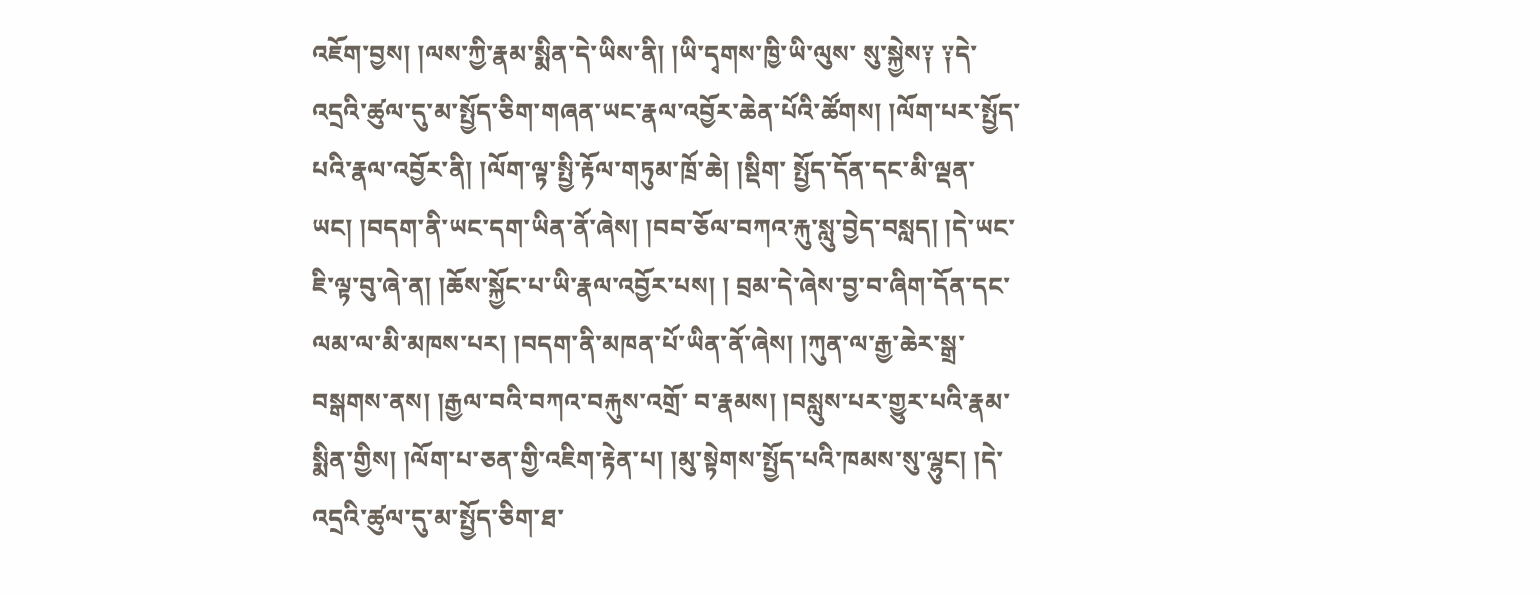འཇོག་བྱས། །ལས་ཀྱི་རྣམ་སྨིན་དེ་ཡིས་ནི། །ཡི་དྭགས་ཁྱི་ཡི་ལུས་ སུ་སྐྱེས༑ ༑དེ་འདྲའི་ཚུལ་དུ་མ་སྤྱོད་ཅིག་གཞན་ཡང་རྣལ་འབྱོར་ཆེན་པོའི་ཚོགས། །ལོག་པར་སྤྱོད་པའི་རྣལ་འབྱོར་ནི། །ལོག་ལྟ་སྤྱི་རྟོལ་གཏུམ་ཁྲོ་ཆེ། །སྡིག་ སྤྱོད་དོན་དང་མི་ལྡན་ཡང། །བདག་ནི་ཡང་དག་ཡིན་ནོ་ཞེས། །བབ་ཅོལ་བཀའ་རྐུ་སླུ་བྱེད་བསླད། །དེ་ཡང་ཇི་ལྟ་བུ་ཞེ་ན། །ཆོས་སྐྱོང་པ་ཡི་རྣལ་འབྱོར་པས། ། བྲམ་དེ་ཞེས་བྱ་བ་ཞིག་དོན་དང་ལམ་ལ་མི་མཁས་པར། །བདག་ནི་མཁན་པོ་ཡིན་ནོ་ཞེས། །ཀུན་ལ་རྒྱ་ཆེར་སྒྲ་བསྒགས་ནས། །རྒྱལ་བའི་བཀའ་བརྐུས་འགྲོ་ བ་རྣམས། །བསླུས་པར་གྱུར་པའི་རྣམ་སྨིན་གྱིས། །ལོག་པ་ཅན་གྱི་འཇིག་རྟེན་པ། །མུ་སྟེགས་སྤྱོད་པའི་ཁམས་སུ་ལྷུང། །དེ་འདྲའི་ཚུལ་དུ་མ་སྤྱོད་ཅིག་ཐ་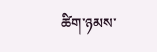ཚིག་ཉམས་